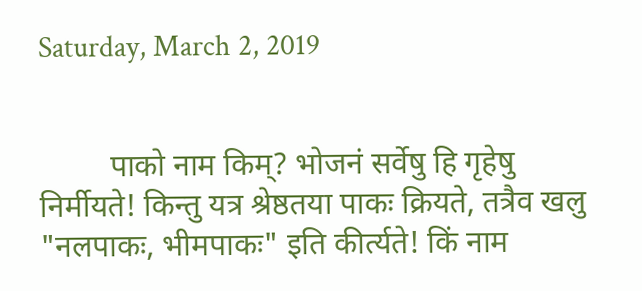Saturday, March 2, 2019


         पाको नाम किम्? भोजनं सर्वेषु हि गृहेषु निर्मीयते! किन्तु यत्र श्रेष्ठतया पाकः क्रियते, तत्रैव खलु "नलपाकः, भीमपाकः" इति कीर्त्यते! किं नाम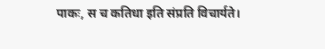पाकः, स च कतिधा इति संप्रति विचार्यते।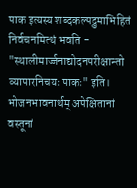पाक इत्यस्य शब्दकल्पद्रुमाभिहितं निर्वचनमित्थं भवति - "स्थालीमार्ज्जनाद्योदनपरीक्षान्तो व्यापारनिचयः पाकः" इति। भोजनभावनार्थम् अपेक्षितानां वस्तूनां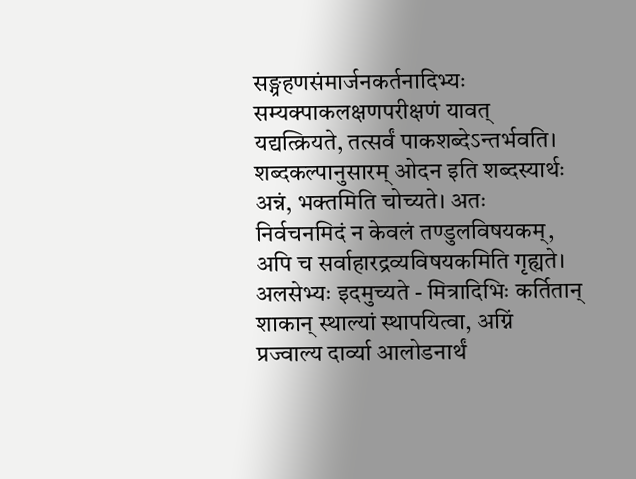सङ्ग्रहणसंमार्जनकर्तनादिभ्यः सम्यक्पाकलक्षणपरीक्षणं यावत् यद्यत्क्रियते, तत्सर्वं पाकशब्देऽन्तर्भवति। शब्दकल्पानुसारम् ओदन इति शब्दस्यार्थः अन्नं, भक्तमिति चोच्यते। अतः निर्वचनमिदं न केवलं तण्डुलविषयकम्, अपि च सर्वाहारद्रव्यविषयकमिति गृह्यते। अलसेभ्यः इदमुच्यते - मित्रादिभिः कर्तितान् शाकान् स्थाल्यां स्थापयित्वा, अग्निं प्रज्वाल्य दार्व्या आलोडनार्थं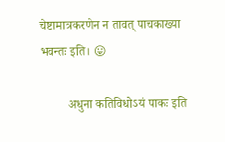चेष्टामात्रकरणेन न तावत् पाचकाख्या भवन्तः इति। 😛

         अधुना कतिविधोऽयं पाकः इति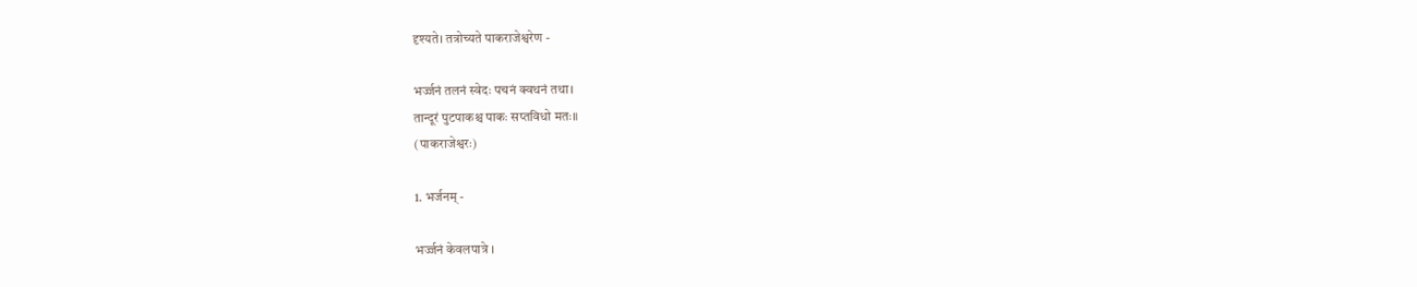दृश्यते। तत्रोच्यते पाकराजेश्वरेण -

भर्ज्जनं तलनं स्वेदः पचनं क्वथनं तथा।
तान्दूरं पुटपाकश्च पाकः सप्तविधो मतः॥
(पाकराजेश्वरः)

1. भर्जनम् -

भर्ज्जनं केवलपात्रे ।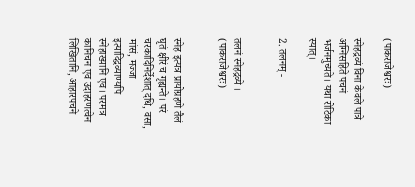(पाकराजेश्वरः)

स्नेहद्रव्यं विना केवले पात्रे अग्निसहिते पचनं भर्जनमुच्यते। यथा रोटिका स्यात्।

2. तलनम् -


तलनं स्नेहद्रव्ये ।
(पाकराजेश्वरः)


स्नेह इत्यत्र प्रायोग्रहणे तैलं घृतं क्षीरं च गृह्यन्ते। परं चरकादिनिर्देशात् दधि, वसा, मांसं, मज्जा इत्यादिद्रव्याण्यपि स्नेहाख्यानि एव। परमत्र कानिचन एव उदाहरणत्वेन लिखितानि, आहारपचने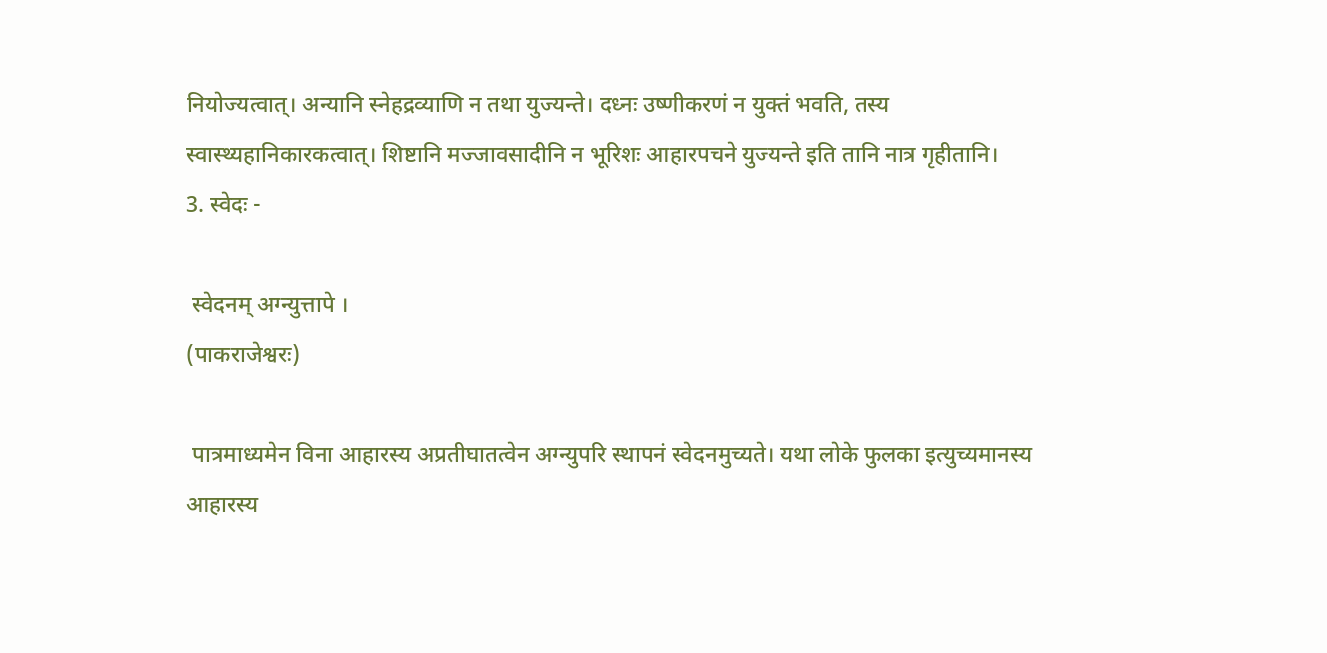नियोज्यत्वात्। अन्यानि स्नेहद्रव्याणि न तथा युज्यन्ते। दध्नः उष्णीकरणं न युक्तं भवति, तस्य स्वास्थ्यहानिकारकत्वात्। शिष्टानि मज्जावसादीनि न भूरिशः आहारपचने युज्यन्ते इति तानि नात्र गृहीतानि।
3. स्वेदः -

 स्वेदनम् अग्न्युत्तापे ।
(पाकराजेश्वरः)

 पात्रमाध्यमेन विना आहारस्य अप्रतीघातत्वेन अग्न्युपरि स्थापनं स्वेदनमुच्यते। यथा लोके फुलका इत्युच्यमानस्य आहारस्य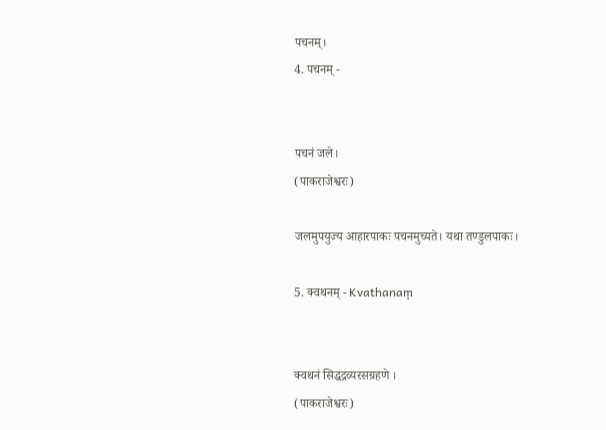पचनम्।
4. पचनम् -


पचनं जले।
(पाकराजेश्वरः)

जलमुपयुज्य आहारपाकः पचनमुच्यते। यथा तण्डुलपाकः।

5. क्वथनम् - Kvathanaṃ


क्वथनं सिद्धद्रव्यरसग्रहणे ।
(पाकराजेश्वरः)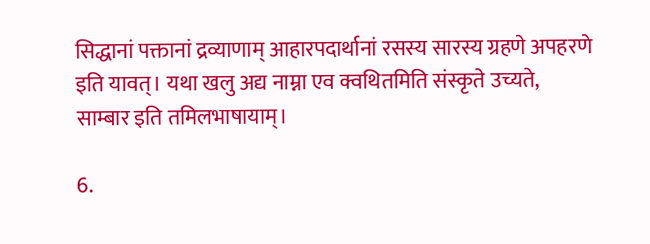सिद्धानां पक्तानां द्रव्याणाम् आहारपदार्थानां रसस्य सारस्य ग्रहणे अपहरणे इति यावत्। यथा खलु अद्य नाम्ना एव क्वथितमिति संस्कृते उच्यते, साम्बार इति तमिलभाषायाम्।

6.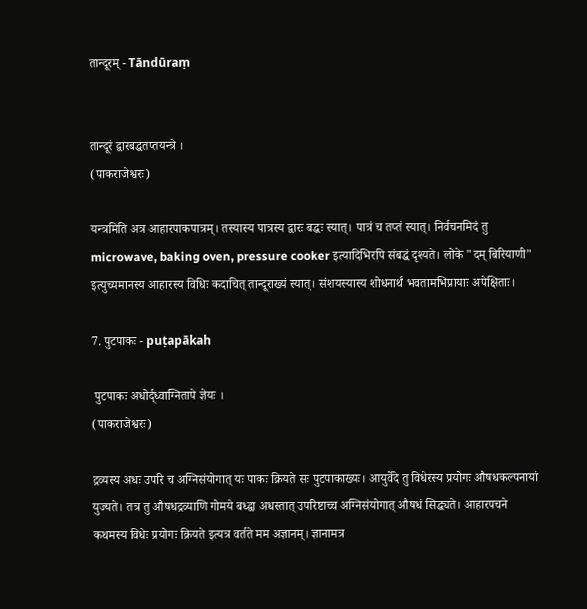तान्दूरम् - Tāndūraṃ


तान्दूरं द्वारबद्धतप्तयन्त्रे ।
(पाकराजेश्वरः)

यन्त्रमिति अत्र आहारपाकपात्रम्। तस्यास्य पात्रस्य द्वारः बद्धः स्यात्। पात्रं च तप्तं स्यात्। निर्वचनमिदं तु microwave, baking oven, pressure cooker इत्यादिभिरपि संबद्धं दृश्यते। लोके "दम् बिरियाणी" इत्युच्यमानस्य आहारस्य विधिः कदाचित् तान्दूराख्यं स्यात्। संशयस्यास्य शोधनार्थं भवतामभिप्रायाः अपेक्षिताः।

7. पुटपाकः - puṭapākah

 पुटपाकः अधोर्द्ध्वाग्नितापे ज्ञेयः ।
(पाकराजेश्वरः)

द्रव्यस्य अधः उपरि च अग्निसंयोगात् यः पाकः क्रियते सः पुटपाकाख्यः। आयुर्वेदे तु विधेरस्य प्रयोगः औषधकल्पनायां युज्यते। तत्र तु औषधद्रव्याणि गोमये बध्द्वा अधस्तात् उपरिष्टाच्च अग्निसंयोगात् औषधं सिद्ध्यते। आहारपचने कथमस्य विधेः प्रयोगः क्रियते इत्यत्र वर्तते मम अज्ञानम्। ज्ञानामत्र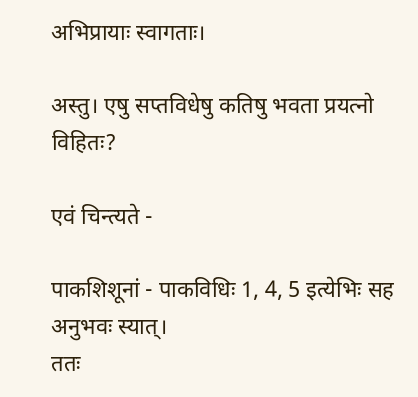अभिप्रायाः स्वागताः।

अस्तु। एषु सप्तविधेषु कतिषु भवता प्रयत्नो विहितः?

एवं चिन्त्यते -

पाकशिशूनां - पाकविधिः 1, 4, 5 इत्येभिः सह अनुभवः स्यात्।
ततः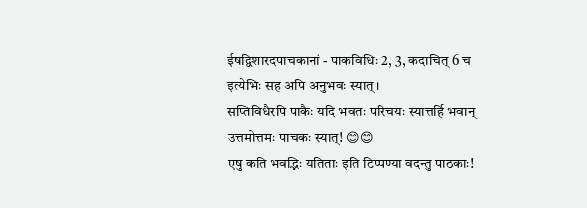ईषद्विशारदपाचकानां - पाकविधिः 2, 3, कदाचित् 6 च इत्येभिः सह अपि अनुभवः स्यात्।
सप्तिविधैरपि पाकैः यदि भवतः परिचयः स्यात्तर्हि भवान् उत्तमोत्तमः पाचकः स्यात्! 😊😊
एषु कति भवद्भिः यतिताः इति टिप्पण्या वदन्तु पाठकाः!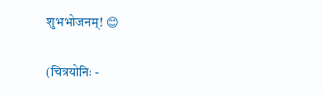शुभभोजनम्! 😊

(चित्रयोनिः -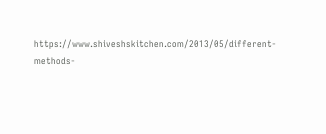https://www.shiveshskitchen.com/2013/05/different-methods-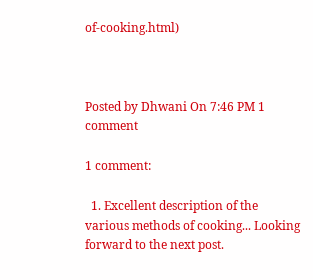of-cooking.html)



Posted by Dhwani On 7:46 PM 1 comment

1 comment:

  1. Excellent description of the various methods of cooking... Looking forward to the next post.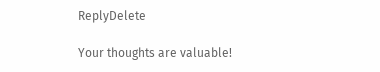ReplyDelete

Your thoughts are valuable!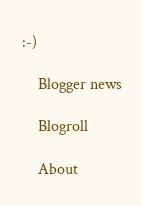:-)

    Blogger news

    Blogroll

    About